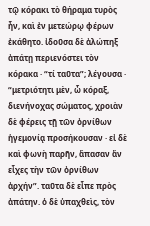τῷ κόρακι τὸ θήραμα τυρὸς ἦν, καὶ ἐν μετεώρῳ φέρων ἐκάθητο. ἰδοῦσα δὲ ἀλώπηξ ἀπάτῃ περιενόστει τὸν κόρακα · “τί ταῦτα”; λέγουσα · “μετριότητι μὲν, ὦ κόραξ, διενήνοχας σώματος, χροιὰν δὲ φέρεις τῇ τῶν ὀρνίθων ἡγεμονίᾳ προσήκουσαν · εἰ δὲ καὶ φωνὴ παρῆν, ἅπασαν ἄν εἶχες τὴν τῶν ὀρνίθων ἀρχήν”. ταῦτα δὲ εἶπε πρὸς ἀπάτην. ὁ δὲ ὑπαχθεὶς, τὸν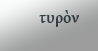τυρὸν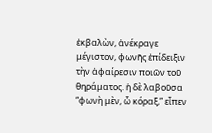ἐκβαλὼν, ἀνέκραγε μέγιστον, φωνῆς ἐπίδειξιν τὴν ἀφαίρεσιν ποιῶν τοῦ θηράματος. ἡ δὲ λαβοῦσα “φωνὴ μὲν, ὦ κόραξ,” εἶπεν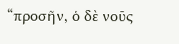“προσῆν, ὁ δὲ νοῦς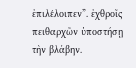ἐπιλέλοιπεν”. ἐχθροῖς πειθαρχῶν ὑποστήσῃ τὴν βλάβην.